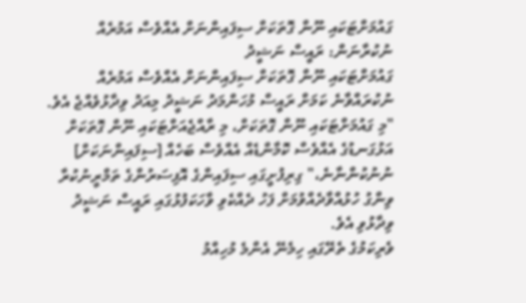ގައުމަށްޓަކައި ނޫން ގޮތަކަށް ސިފައިންނަށް އެއްވެސް އަމުރެއް ނުކުރާނަން: ރައީސް ނަޝީދު
ގައުމަށްޓަކައި ނޫން ގޮތަކަށް ސިފައިންނަށް އެއްވެސް އަމުރެއް ނުކުރައްވާނެ ކަމަށް ރައީސް މުހަންމަދު ނަޝީދު މިއަދު ވިދާޅުވެއްޖެ އެވެ.
"މި ގައުމަށްޓަކައި ނޫން ގޮތަކަށް، މި ރާއްޖެއަށްޓަކައި ނޫން ގޮތަކަށް އަޅުގަނޑުގެ އެއްވެސް ކޮމާންޑެއް އެއްވެސް ބަހެއް [ސިފައިންނަކަށް] ނުނުކުންނާނެ،" ގިރިފުށީގައި ސިފައިންގެ އޮފިސަރުންގެ ތަމްރީނުކުރާ ވިންގު ހުޅުއްވާދެއްވުމަށް ފަހު ދެއްކެވި ވާހަކަފުޅުގައި ރައީސް ނަޝީދު ވިދާޅުވި އެވެ.
ވެރިކަމުގެ ތެރޭގައި ހިމެނޭ އެންމެ މުހިއްމު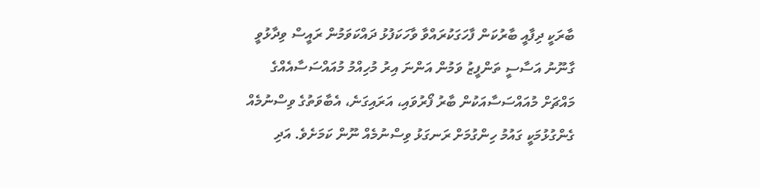ބާރަކީ ދިފާއީ ބާރުކަން ފާހަގަކުރައްވާ ވާހަކަފުޅު ދައްކަވަމުން ރައީސް ވިދާޅުވީ ގާނޫނު އަސާސީ ތަންފީޒު ވަމުން އަންނަ އިރު މުހިއްމު މުއައްސަސާއެއްގެ މައްޗަށް މުއައްސަސާއަކުން ބާރު ފޯރުވައި، އަރައިގަނެ، އެބާވަތުގެ ވިސްނުމެއް ގެންގުޅުމަކީ ގައުމު ހިންގުމަށް ރަނގަޅު ވިސްނުމެއް ނޫން ކަމަށެވެ. އަދި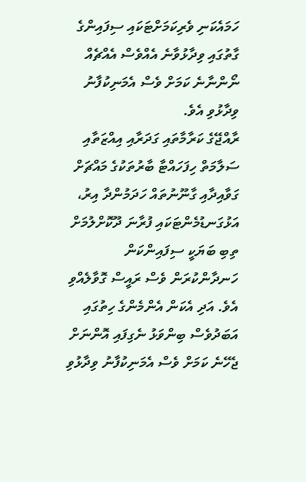ހަމައެކަނި ވެރިކަމަށްޓަކައި ސިފައިންގެ ގާތުގައި ވިދާޅުވާނެ އެއްވެސް އެއްޗެއް ނޯންނާނެ ކަމަށް ވެސް އެމަނިކުފާނު ވިދާޅުވި އެވެ.
ރާއްޖޭގެ ކަރާމާތައި ގަދަރާއި އިއްޒަތާއި ސަލާމަތް ހިފަހައްޓާ ބާރުތަކުގެ މައްޗަށް ގަވާއިދާއި ގާނޫނުތައް ހަދަމުންދާ އިރު، އަޅުގަނޑުމެންޓަކައި ފުރާނަ ދޫކޮށްލުމަށް ތިބި ބަޔަކީ ސިފައިންކަން ހަނދާންކުރަން ވެސް ރައީސް ގޮވާލެއްވި އެވެ. އަދި އެކަން އެންމެންގެ ހިތުގައި އަބަދުވެސް ބިންވަޅު ނެގިފައި އޮންނަށް ޖެހޭނެ ކަމަށް ވެސް އެމަނިކުފާނު ވިދާޅުވި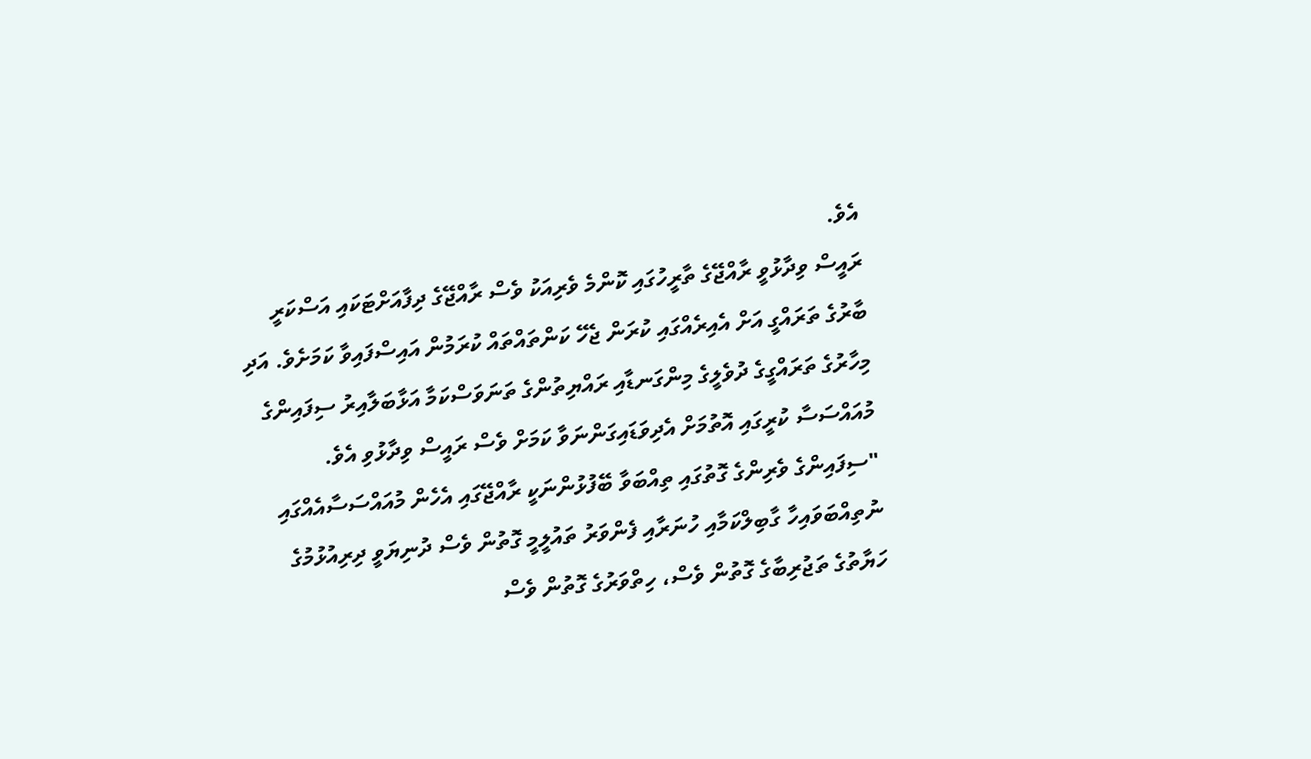އެވެ.
ރައީސް ވިދާޅުވީ ރާއްޖޭގެ ތާރީހުގައި ކޮންމެ ވެރިއަކު ވެސް ރާއްޖޭގެ ދިފާއަށްޓަކައި އަސްކަރީ ބާރުގެ ތަރައްގީ އަށް އެއިރެއްގައި ކުރަން ޖެހޭ ކަންތައްތައް ކުރަމުން އައިސްފައިވާ ކަމަށެވެ. އަދި މިހާރުގެ ތަރައްގީގެ ދުވެލީގެ މިންގަނޑާއި ރައްޔިތުންގެ ތަނަވަސްކަމާ އަޅާބަލާއިރު ސިފައިންގެ މުއައްސަސާ ކުރީގައި އޮތުމަށް އެދިވަޑައިގަންނަވާ ކަމަށް ވެސް ރައީސް ވިދާޅުވި އެވެ.
"ސިފައިންގެ ވެރިންގެ ގޮތުގައި ތިއްބަވާ ބޭފުޅުންނަކީ ރާއްޖޭގައި އެހެން މުއައްސަސާއެއްގައި ނުތިއްބަވައިހާ ގާބިލްކަމާއި ހުނަރާއި ފެންވަރު ތައުލީމީ ގޮތުން ވެސް ދުނިޔަވީ ދިރިއުޅުމުގެ ހަޔާތުގެ ތަޖުރިބާގެ ގޮތުން ވެސް، ހިތްވަރުގެ ގޮތުން ވެސް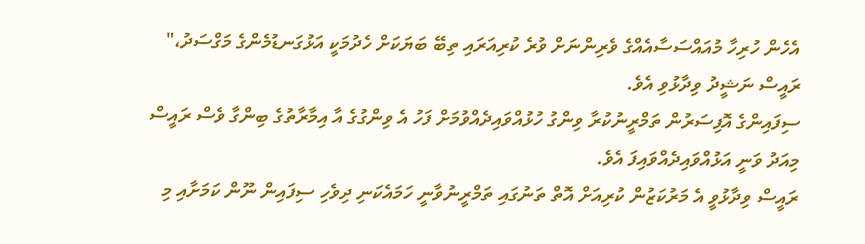އެހެން ހުރިހާ މުއައްސަސާއެއްގެ ވެރިންނަށް ވުރެ ކުރިއަރައި ތިބޭ ބަޔަކަށް ހެދުމަކީ އަޅުގަނޑުމެންގެ މަގްސަދު،" ރައީސް ނަޝީދު ވިދާޅުވި އެވެ.
ސިފައިންގެ އޮފިސަރުން ތަމްރީނުކުރާ ވިންގު ހުޅުއްވައިދެއްވުމަށް ފަހު އެ ވިންގުގެ އާ އިމާރާތުގެ ބިންގާ ވެސް ރައީސް މިއަދު ވަނީ އަޅުއްވައިދެއްވައިފަ އެވެ.
ރައީސް ވިދާޅުވީ އެ މަރުކަޒުން ކުރިއަށް އޮތް ތަނުގައި ތަމްރީނުވާނީ ހަމައެކަނި ދިވެހި ސިފައިން ނޫން ކަމަށާއި މި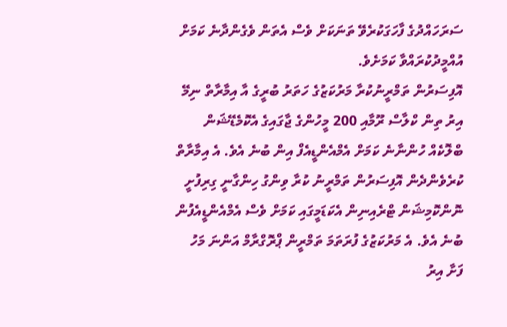ސަރަހައްދުގެ ފާހަގަކުރެވޭ ތަނަކަށް ވެސް އެތަން ވެގެންދާނެ ކަމަށް އުއްމީދުކުރައްވާ ކަމަށެވެ.
އޮފިސަރުން ތަމްރީނުކުރާ މަރުކަޒުގެ ހަތަރު ބުރީގެ އާ އިމާރާތް ނިމޭ އިރު ތިން ކްލާސް ރޫމާއި 200 މީހުންގެ ޖާގައިގެ އެކޮމެޑޭޝަން ބްލޮކެއް ހުންނާނެ ކަމަށް އެމްއެންޑީއެފް އިން ބުނެ އެވެ. އެ އިމާރާތް ކުރެވެންދެން އޮފިސަރުން ތަމްރީނު ކުރާ ވިންގު ހިންގާނީ ގިރިފުށީ ނޮންކޮމިޝަން ޓްރެއިނިން އެކަޑަމީގައި ކަމަށް ވެސް އެމްއެންޑީއެފުން ބުނެ އެވެ. އެ މަރުކަޒުގެ ފުރަތަމަ ތަމްރީން ޕްރޮގްރާމް އަންނަ މަހު ފަށާ އިރު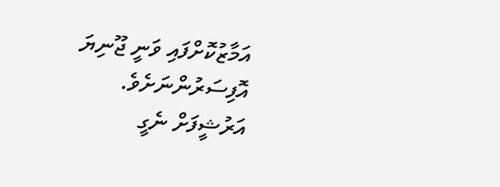އަމާޒުކޮށްފައި ވަނީ ޖޫނިޔަ އޮފިސަރުންނަށެވެ.
އަރުޝީފަށް ނެގީ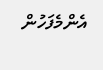އެންމެފަހުން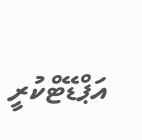އަޕްޑޭޓްކުރީ